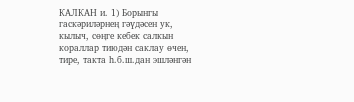КАЛКАН и. 1) Борынгы гаскәриләрнең гәүдәсен ук, кылыч, сөңге кебек салкын кораллар тиюдән саклау өчен, тире, такта һ.б.ш.дан эшләнгән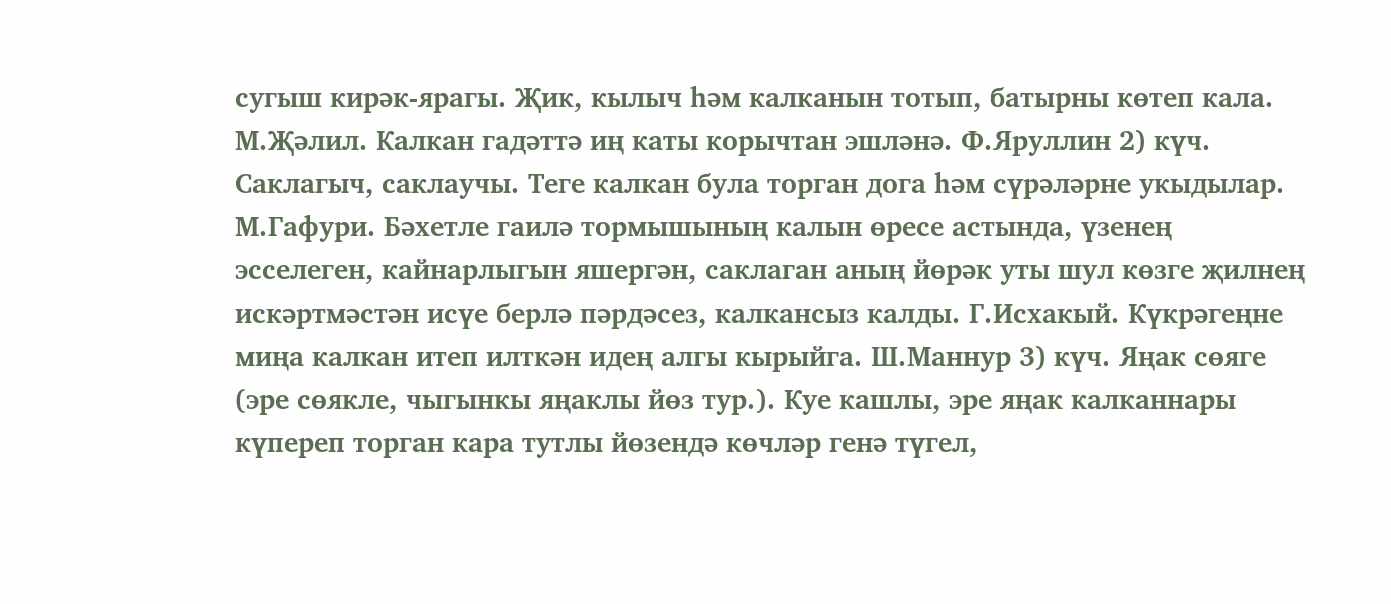сугыш кирәк-ярагы. Җик, кылыч һәм калканын тотып, батырны көтеп кала. М.Җәлил. Калкан гадәттә иң каты корычтан эшләнә. Ф.Яруллин 2) күч. Саклагыч, саклаучы. Теге калкан була торган дога һәм сүрәләрне укыдылар. М.Гафури. Бәхетле гаилә тормышының калын өресе астында, үзенең эсселеген, кайнарлыгын яшергән, саклаган аның йөрәк уты шул көзге җилнең искәртмәстән исүе берлә пәрдәсез, калкансыз калды. Г.Исхакый. Күкрәгеңне миңа калкан итеп илткән идең алгы кырыйга. Ш.Маннур 3) күч. Яңак сөяге (эре сөякле, чыгынкы яңаклы йөз тур.). Куе кашлы, эре яңак калканнары күпереп торган кара тутлы йөзендә көчләр генә түгел,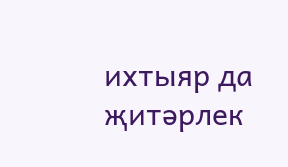ихтыяр да җитәрлек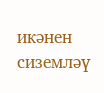икәнен сиземләү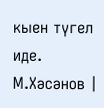кыен түгел иде. М.Хәсәнов |